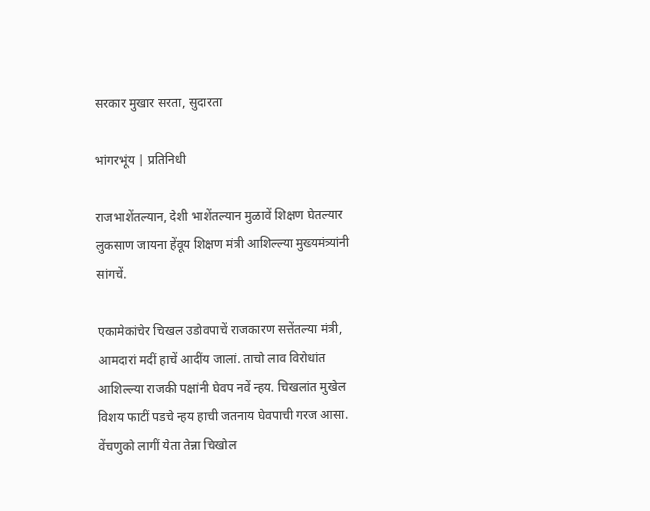सरकार मुखार सरता, सुदारता

भांगरभूंय | प्रतिनिधी

राजभाशेंतल्यान, देशी भाशेंतल्यान मुळावें शिक्षण घेतल्यार लुकसाण जायना हेंवूय शिक्षण मंत्री आशिल्ल्या मुख्यमंत्र्यांनी सांगचें.

एकामेकांचेर चिखल उडोवपाचें राजकारण सत्तेंतल्या मंत्री, आमदारां मदीं हाचें आदींय जालां. ताचो लाव विरोधांत आशिल्ल्या राजकी पक्षांनी घेवप नवें न्हय. चिखलांत मुखेल विशय फाटीं पडचे न्हय हाची जतनाय घेवपाची गरज आसा. वेंचणुको लागीं येता तेन्ना चिखोल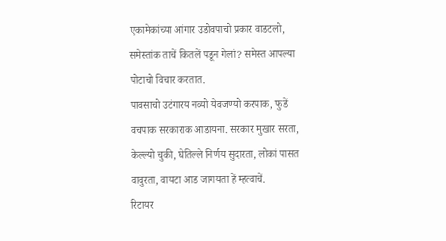एकामेकांच्या आंगार उडोवपाचो प्रकार वाडटलो, समेस्तांक ताचें कितलें पडून गेलां? समेस्त आपल्या पोटाचो विचार करतात.
पावसाचो उटंगारय नव्यो येवजण्यो करपाक, फुडें वचपाक सरकाराक आडायना. सरकार मुखार सरता, केल्ल्यो चुकी, घेतिल्ले निर्णय सुदारता, लोकां पासत वावुरता, वायटा आड जागयता हें म्हत्वाचें.
रिटायर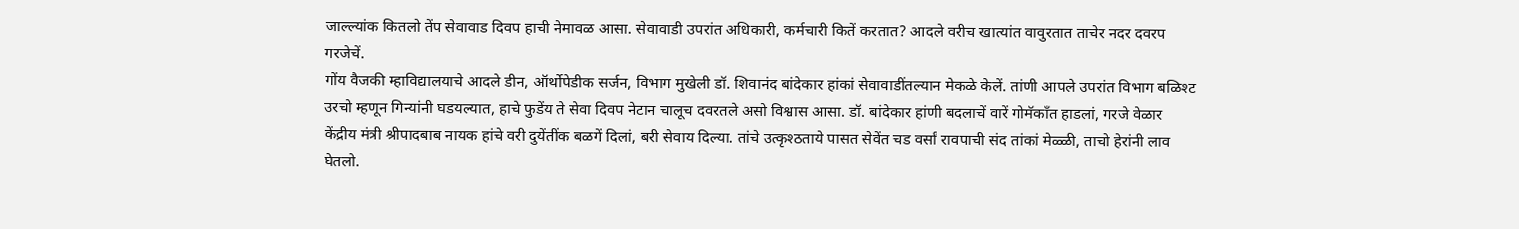जाल्ल्यांक कितलो तेंप सेवावाड दिवप हाची नेमावळ आसा. सेवावाडी उपरांत अधिकारी, कर्मचारी कितें करतात? आदले वरीच खात्यांत वावुरतात ताचेर नदर दवरप गरजेचें.
गोंय वैजकी म्हाविद्यालयाचे आदले डीन, ऑर्थोपेडीक सर्जन, विभाग मुखेली डॉ. शिवानंद बांदेकार हांकां सेवावाडींतल्यान मेकळे केलें. तांणी आपले उपरांत विभाग बळिश्ट उरचो म्हणून गिन्यांनी घडयल्यात, हाचे फुडेंय ते सेवा दिवप नेटान चालूच दवरतले असो विश्वास आसा. डॉ. बांदेकार हांणी बदलाचें वारें गोमॅकॉंत हाडलां, गरजे वेळार केंद्रीय मंत्री श्रीपादबाब नायक हांचे वरी दुयेंतींक बळगें दिलां, बरी सेवाय दिल्या. तांचे उत्कृश्ठताये पासत सेवेंत चड वर्सां रावपाची संद तांकां मेळ्ळी, ताचो हेरांनी लाव घेतलो.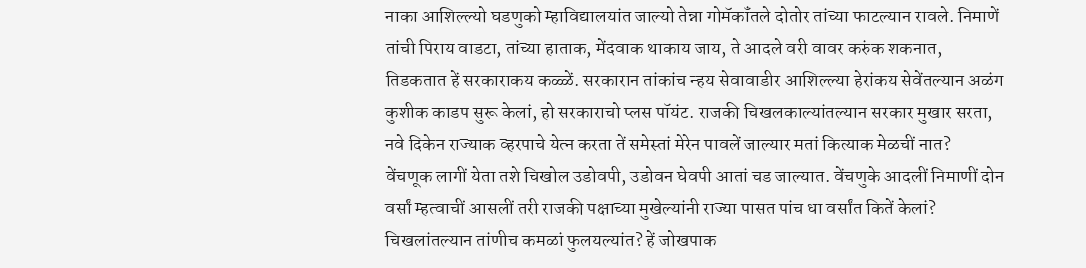नाका आशिल्ल्यो घडणुको म्हाविद्यालयांत जाल्यो तेन्ना गोमॅकॉंतले दोतोर तांच्या फाटल्यान रावले. निमाणें तांची पिराय वाडटा, तांच्या हाताक, मेंदवाक थाकाय जाय, ते आदले वरी वावर करुंक शकनात, तिडकतात हें सरकाराकय कळ्ळें. सरकारान तांकांच न्हय सेवावाडीर आशिल्ल्या हेरांकय सेवेंतल्यान अळंग कुशीक काडप सुरू केलां, हो सरकाराचो प्लस पॉयंट. राजकी चिखलकाल्यांतल्यान सरकार मुखार सरता, नवे दिकेन राज्याक व्हरपाचे येत्न करता तें समेस्तां मेरेन पावलें जाल्यार मतां कित्याक मेळचीं नात?
वेंचणूक लागीं येता तशे चिखोल उडोवपी, उडोवन घेवपी आतां चड जाल्यात. वेंचणुके आदलीं निमाणीं दोन वर्सां म्हत्वाचीं आसलीं तरी राजकी पक्षाच्या मुखेल्यांनी राज्या पासत पांच धा वर्सांत कितें केलां? चिखलांतल्यान तांणीच कमळां फुलयल्यांत? हें जोखपाक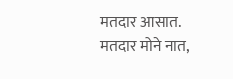मतदार आसात. मतदार मोने नात,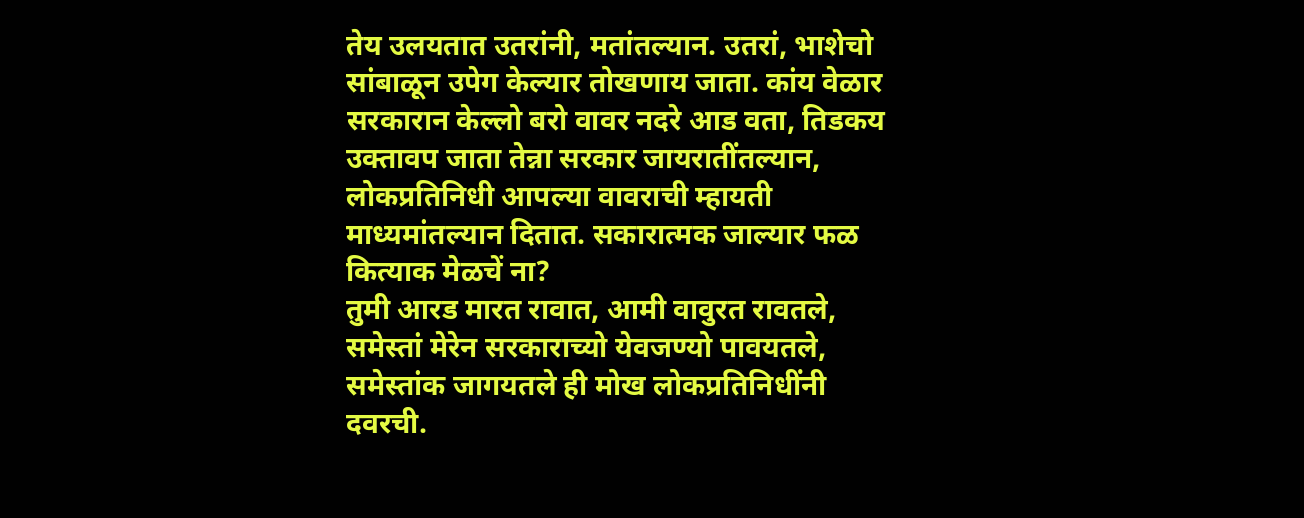तेय उलयतात उतरांनी, मतांतल्यान. उतरां, भाशेचो सांबाळून उपेग केल्यार तोखणाय जाता. कांय वेळार सरकारान केल्लो बरो वावर नदरे आड वता, तिडकय उक्तावप जाता तेन्ना सरकार जायरातींतल्यान, लोकप्रतिनिधी आपल्या वावराची म्हायती माध्यमांतल्यान दितात. सकारात्मक जाल्यार फळ कित्याक मेळचें ना?
तुमी आरड मारत रावात, आमी वावुरत रावतले, समेस्तां मेरेन सरकाराच्यो येवजण्यो पावयतले, समेस्तांक जागयतले ही मोख लोकप्रतिनिधींनी दवरची.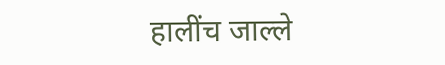हालींच जाल्ले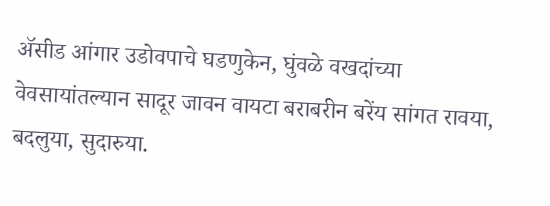ॲसीड आंगार उडोवपाचे घडणुकेन, घुंवळे वखदांच्या वेवसायांतल्यान सादूर जावन वायटा बराबरीन बरेंय सांगत रावया, बदलुया, सुदारुया.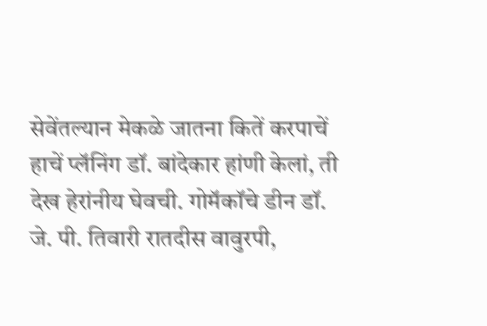सेवेंतल्यान मेकळे जातना कितें करपाचें हाचें प्लॅनिंग डॉ. बांदेकार हांणी केलां, ती देख हेरांनीय घेवची. गोमॅकॉचे डीन डॉ. जे. पी. तिवारी रातदीस वावुरपी,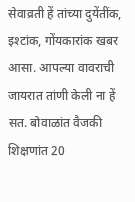सेवाव्रती हें तांच्या दुयेंतींक, इश्टांक, गोंयकारांक खबर आसा. आपल्या वावराची जायरात तांणी केली ना हें सत. बोवाळांत वैजकी शिक्षणांत 20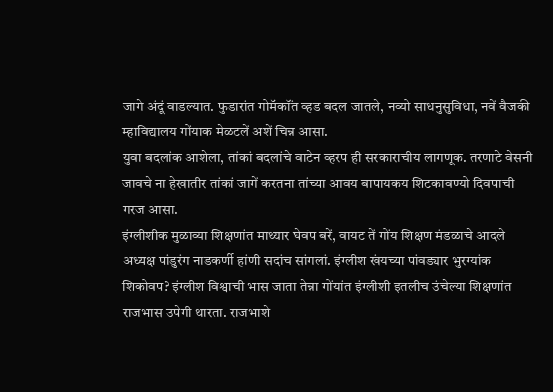जागे अंदूं वाडल्यात. फुडारांत गोमॅकॉंत व्हड बदल जातले, नव्यो साधनुसुविधा, नवें वैजकी म्हाविद्यालय गोंयाक मेळटलें अशें चिन्न आसा.
युवा बदलांक आशेला, तांकां बदलांचे वाटेन व्हरप ही सरकाराचीय लागणूक. तरणाटे वेसनी जावचे ना हेखातीर तांकां जागें करतना तांच्या आवय बापायकय शिटकावण्यो दिवपाची गरज आसा.
इंग्लीशीक मुळाव्या शिक्षणांत माथ्यार घेवप बरें, वायट तें गोंय शिक्षण मंडळाचे आदले अध्यक्ष पांडुरंग नाडकर्णी हांणी सदांच सांगलां. इंग्लीश खंयच्या पांवड्यार भुरग्यांक शिकोवप? इंग्लीश विश्वाची भास जाता तेन्ना गोंयांत इंग्लीशी इतलीच उंचेल्या शिक्षणांत राजभास उपेगी थारता. राजभाशे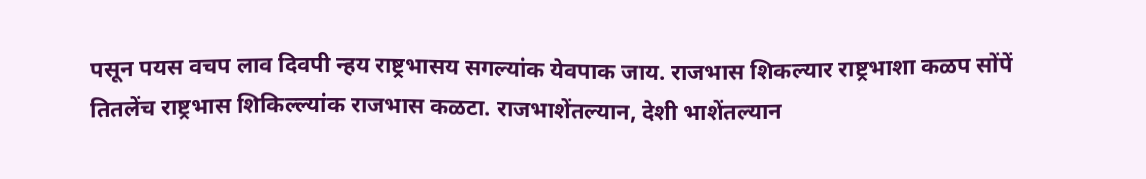पसून पयस वचप लाव दिवपी न्हय राष्ट्रभासय सगल्यांक येवपाक जाय. राजभास शिकल्यार राष्ट्रभाशा कळप सोंपें तितलेंच राष्ट्रभास शिकिल्ल्यांक राजभास कळटा. राजभाशेंतल्यान, देशी भाशेंतल्यान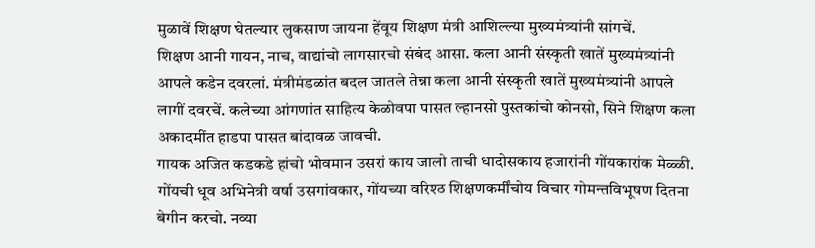मुळावें शिक्षण घेतल्यार लुकसाण जायना हेंवूय शिक्षण मंत्री आशिल्ल्या मुख्यमंत्र्यांनी सांगचें.
शिक्षण आनी गायन, नाच, वाद्यांचो लागसारचो संबंद आसा. कला आनी संस्कृती खातें मुख्यमंत्र्यांनी आपले कडेन दवरलां. मंत्रीमंडळांत बदल जातले तेन्ना कला आनी संस्कृती खातें मुख्यमंत्र्यांनी आपले लागीं दवरचें. कलेच्या आंगणांत साहित्य केळोवपा पासत ल्हानसो पुस्तकांचो कोनसो, सिने शिक्षण कला अकादमींत हाडपा पासत बांदावळ जावची.
गायक अजित कडकडे हांचो भोवमान उसरां काय जालो ताची धादोसकाय हजारांनी गोंयकारांक मेळ्ळी. गोंयची धूव अभिनेत्री वर्षा उसगांवकार, गोंयच्या वरिश्ठ शिक्षणकर्मींचोय विचार गोमन्तविभूषण दितना बेगीन करचो. नव्या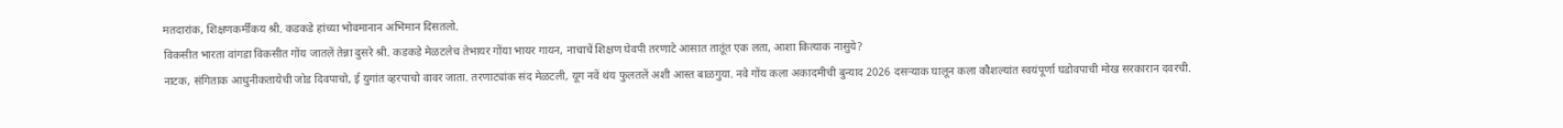मतदारांक, शिक्षणकर्मींकय श्री. कडकडे हांच्या भोवमानान अभिमान दिसतलो.
विकसीत भारता वांगडा विकसीत गोंय जातलें तेन्ना दुसरे श्री. कडकडे मेळटलेच तेभायर गोंया भायर गायन, नाचाचें शिक्षण घेवपी तरणाटे आसात तातूंत एक लता, आशा कित्याक नासुये?
नाटक, संगिताक आधुनीकतायेची जोड दिवपाचो, ई युगांत व्हरपाचो वावर जाता. तरणाट्यांक संद मेळटली, यूग नवें थंय फुलतलें अशी आस्त बाळगुया. नवे गोंय कला अकादमीची बुन्याद 2026 दसऱ्याक घालून कला कौशल्यांत स्वयंपूर्णा घडोवपाची मोख सरकारान दवरची.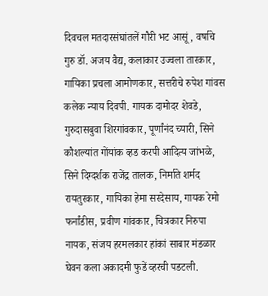दिवचल मतदारसंघांतलें गौरी भट आसूं, वर्षाचे गुरु डॉ. अजय वैद्य, कलाकार उज्वला तारकार, गायिका प्रचला आमोणकार, सत्तरीचे रुपेश गांवस कलेक न्याय दिवपी. गायक दामोदर शेवडे, गुरुदासबुवा शिरगांवकार, पूर्णांनंद च्यारी, सिने कौशल्यांत गोंयांक व्हड करपी आदित्य जांभळे, सिने दिग्दर्शक राजेंद्र तालक, निर्माते शर्मद रायतुरकार, गायिका हेमा सरदेसाय, गायक रेमो फर्नांडीस, प्रवीण गांवकार, चित्रकार निरुपा नायक, संजय हरमलकार हांकां साबार मंडळार घेवन कला अकादमी फुडें व्हरची पडटली.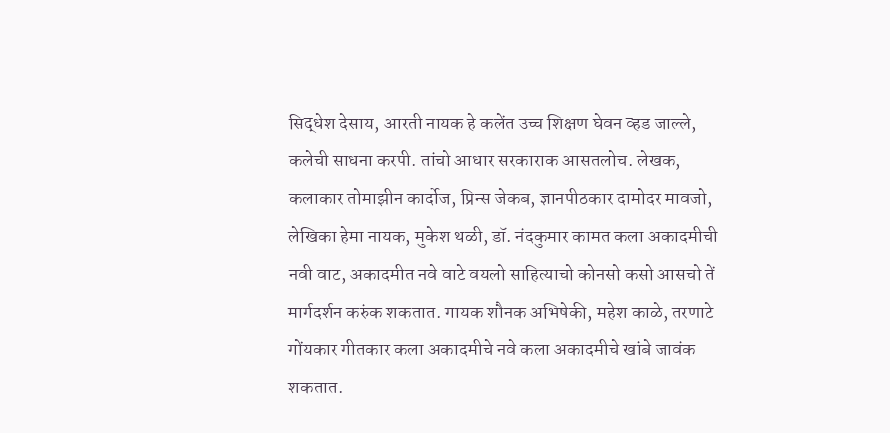सिद्धेश देसाय, आरती नायक हे कलेंत उच्च शिक्षण घेवन व्हड जाल्ले, कलेची साधना करपी. तांचो आधार सरकाराक आसतलोच. लेखक, कलाकार तोमाझीन कार्दोज, प्रिन्स जेकब, ज्ञानपीठकार दामोदर मावजो, लेखिका हेमा नायक, मुकेश थळी, डॉ. नंदकुमार कामत कला अकादमीची नवी वाट, अकादमीत नवे वाटे वयलो साहित्याचो कोनसो कसो आसचो तें मार्गदर्शन करुंक शकतात. गायक शौनक अभिषेकी, महेश काळे, तरणाटे गोंयकार गीतकार कला अकादमीचे नवे कला अकादमीचे खांबे जावंक शकतात.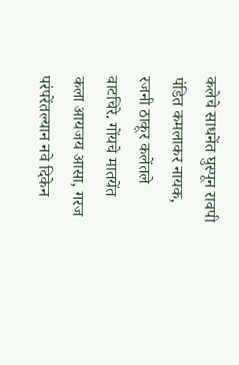कलेचे साधनेंत घुस्पून रावपी पंडित कमलाकर नायक, रजनी ठाकूर कलेंतले वाटचिरे. गोंयचे मातयेंत कला आयजय आसा, गरज परंपरेंतल्यान नवे दिकेन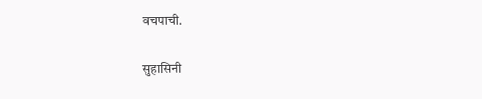वचपाची.

सुहासिनी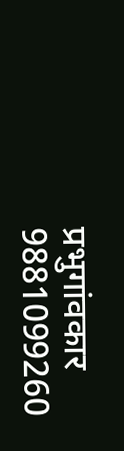प्रभुगांवकार
9881099260